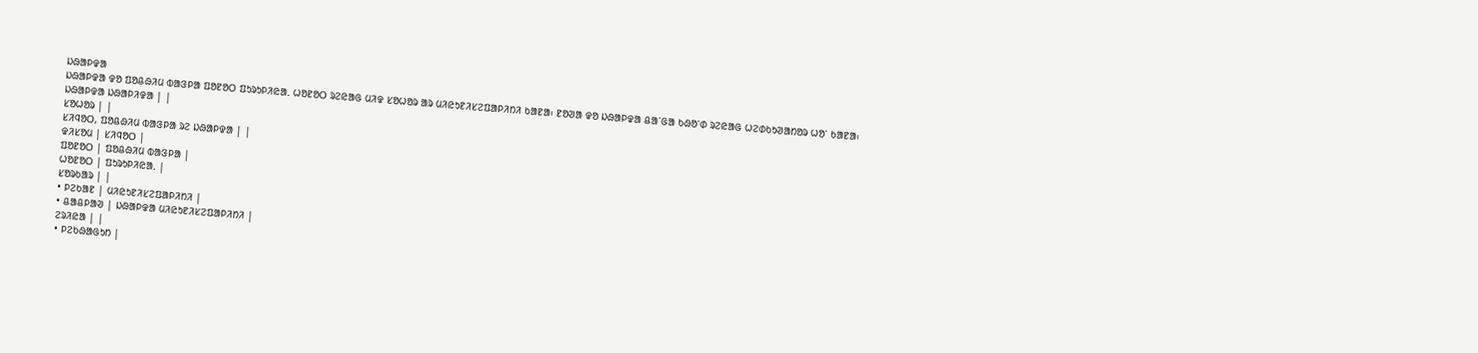ᱡᱷᱟᱞᱫᱟ
ᱡᱷᱟᱞᱫᱟ ᱫᱚ ᱯᱚᱪᱷᱤᱢ ᱵᱟᱝᱞᱟ ᱯᱚᱱᱚᱛ ᱯᱩᱨᱩᱞᱤᱭᱟᱹ ᱦᱚᱱᱚᱛ ᱨᱮᱭᱟᱜ ᱢᱤᱫ ᱥᱚᱦᱚᱨ ᱟᱨ ᱢᱤᱭᱩᱱᱤᱥᱮᱯᱟᱞᱤᱴᱤ ᱠᱟᱱᱟ᱾ ᱱᱚᱣᱟ ᱫᱚ ᱡᱷᱟᱞᱫᱟ ᱪᱟᱸᱜᱟ ᱠᱷᱚᱸᱰ ᱨᱮᱭᱟᱜ ᱦᱮᱰᱠᱩᱣᱟᱴᱚᱨ ᱦᱚᱸ ᱠᱟᱱᱟ᱾
ᱡᱷᱟᱞᱫᱟ ᱡᱷᱟᱞᱤᱫᱟ | |
ᱥᱚᱦᱚᱨ | |
ᱥᱤᱧᱚᱛ, ᱯᱚᱪᱷᱤᱢ ᱵᱟᱝᱞᱟ ᱨᱮ ᱡᱷᱟᱞᱫᱟ | |
ᱫᱤᱥᱚᱢ | ᱥᱤᱧᱚᱛ |
ᱯᱚᱱᱚᱛ | ᱯᱚᱪᱷᱤᱢ ᱵᱟᱝᱞᱟ |
ᱦᱚᱱᱚᱛ | ᱯᱩᱨᱩᱞᱤᱭᱟᱹ |
ᱥᱚᱨᱠᱟᱨ | |
• ᱞᱮᱠᱟᱱ | ᱢᱤᱭᱩᱱᱤᱥᱮᱯᱟᱞᱤᱴᱤ |
• ᱪᱟᱪᱞᱟᱣ | ᱡᱷᱟᱞᱫᱟ ᱢᱤᱭᱩᱱᱤᱥᱮᱯᱟᱞᱤᱴᱤ |
ᱮᱨᱤᱭᱟ | |
• ᱞᱮᱠᱷᱟᱜᱩᱴ |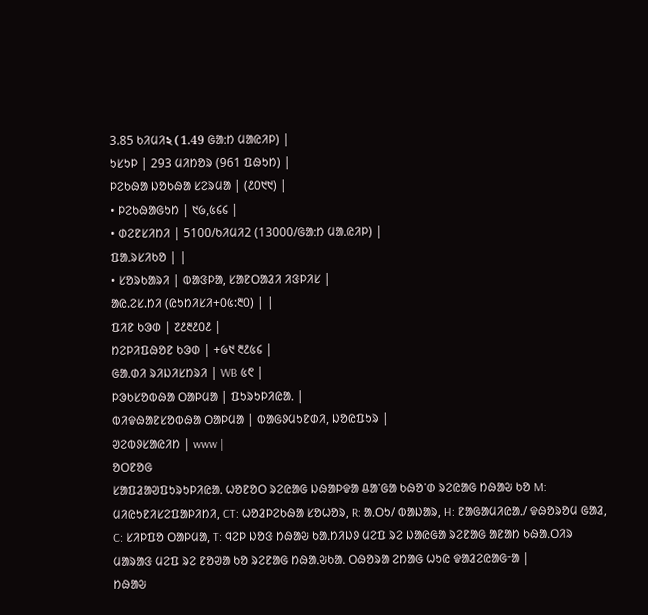3.85 ᱠᱤᱢᱤ২ (1.49 ᱜᱟᱺᱴ ᱢᱟᱭᱤᱞ) |
ᱩᱥᱩᱞ | 293 ᱢᱤᱴᱚᱨ (961 ᱯᱷᱩᱴ) |
ᱞᱮᱠᱷᱟ ᱡᱚᱠᱷᱟ ᱥᱮᱨᱢᱟ | (᱒᱐᱑᱑) |
• ᱞᱮᱠᱷᱟᱜᱩᱴ | ᱑᱙,᱕᱔᱔ |
• ᱰᱮᱱᱥᱤᱴᱤ | 5100/ᱠᱤᱢᱤ2 (13000/ᱜᱟᱺᱴ ᱢᱟᱹᱭᱤᱞ) |
ᱯᱟᱹᱨᱥᱤᱠᱚ | |
• ᱥᱚᱨᱠᱟᱨᱤ | ᱵᱟᱝᱞᱟ, ᱥᱟᱱᱛᱟᱲᱤ ᱤᱝᱞᱤᱥ |
ᱟᱭ.ᱮᱥ.ᱴᱤ (ᱭᱩᱴᱤᱥᱤ+᱐᱕:᱓᱐) | |
ᱯᱤᱱ ᱠᱳᱰ | ᱗᱒᱓᱒᱐᱒ |
ᱴᱮᱞᱤᱯᱷᱚᱱ ᱠᱳᱰ | +᱙᱑ ᱓᱒᱕᱔ |
ᱜᱟᱹᱰᱤ ᱨᱤᱡᱤᱥᱴᱨᱤ | WB ᱕᱖ |
ᱞᱳᱠᱥᱚᱵᱷᱟ ᱛᱟᱞᱢᱟ | ᱯᱩᱨᱩᱞᱤᱭᱟᱹ |
ᱵᱤᱫᱷᱟᱱᱥᱚᱵᱷᱟ ᱛᱟᱞᱢᱟ | ᱵᱟᱜᱽᱢᱩᱱᱰᱤ, ᱡᱚᱭᱯᱩᱨ |
ᱣᱮᱵᱽᱥᱟᱭᱤᱴ | www |
ᱚᱛᱱᱚᱜ
ᱥᱟᱯᱲᱟᱣᱯᱩᱨᱩᱞᱤᱭᱟᱹ ᱦᱚᱱᱚᱛ ᱨᱮᱭᱟᱜ ᱡᱷᱟᱞᱫᱟ ᱪᱟᱸᱜᱟ ᱠᱷᱚᱸᱰ ᱨᱮᱭᱟᱜ ᱴᱷᱟᱶ ᱠᱚ M: ᱢᱤᱭᱩᱱᱤᱥᱮᱯᱟᱞᱤᱴᱤ, CT: ᱦᱚᱲᱞᱮᱠᱷᱟ ᱥᱚᱦᱚᱨ, R: ᱟᱹᱛᱩ/ ᱵᱟᱡᱟᱨ, H: ᱱᱟᱜᱟᱢᱤᱭᱟᱹ/ ᱫᱷᱚᱨᱚᱢ ᱜᱟᱲ, C: ᱥᱤᱞᱯᱚ ᱛᱟᱞᱢᱟ, T: ᱧᱮᱞ ᱡᱚᱝ ᱴᱷᱟᱶ ᱠᱟᱹᱴᱤᱡᱽ ᱢᱮᱯ ᱨᱮ ᱡᱟᱭᱜᱟ ᱨᱮᱱᱟᱜ ᱟᱱᱟᱴ ᱠᱷᱟᱹᱛᱤᱨ ᱢᱟᱨᱟᱝ ᱢᱮᱯ ᱨᱮ ᱱᱚᱣᱟ ᱠᱚ ᱨᱮᱱᱟᱜ ᱴᱷᱟᱹᱶᱠᱟᱹ ᱛᱷᱚᱨᱟ ᱮᱴᱟᱜ ᱦᱩᱭ ᱫᱟᱲᱮᱭᱟᱜᱼᱟ |
ᱴᱷᱟᱶ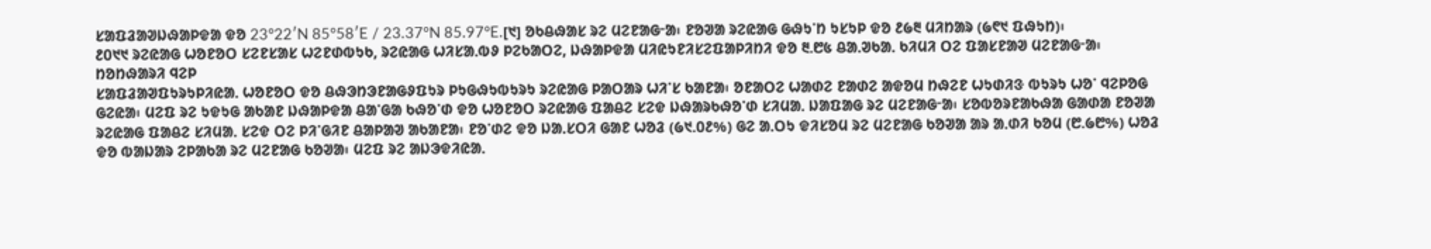ᱥᱟᱯᱲᱟᱣᱡᱷᱟᱞᱫᱟ ᱫᱚ 23°22′N 85°58′E / 23.37°N 85.97°E.[᱑] ᱚᱠᱪᱷᱟᱥ ᱨᱮ ᱢᱮᱱᱟᱜᱼᱟ᱾ ᱱᱚᱣᱟ ᱨᱮᱭᱟᱜ ᱜᱷᱩᱸᱴ ᱩᱥᱩᱞ ᱫᱚ ᱒᱙᱓ ᱢᱤᱴᱟᱨ (᱙᱖᱑ ᱯᱷᱩᱴ)᱾
᱒᱐᱑᱑ ᱨᱮᱭᱟᱜ ᱦᱚᱱᱚᱛ ᱥᱮᱱᱥᱟᱥ ᱦᱮᱱᱰᱵᱩᱠ, ᱨᱮᱭᱟᱜ ᱦᱤᱥᱟᱹᱵᱽ ᱞᱮᱠᱟᱛᱮ, ᱡᱷᱟᱞᱫᱟ ᱢᱤᱭᱩᱱᱤᱥᱮᱯᱟᱞᱤᱴᱤ ᱫᱚ ᱓.᱘᱕ ᱪᱟᱹᱣᱠᱟᱹ ᱠᱤᱢᱤ ᱛᱮ ᱯᱟᱥᱱᱟᱣ ᱢᱮᱱᱟᱜᱼᱟ᱾
ᱴᱚᱴᱷᱟᱨᱤ ᱧᱮᱞ
ᱥᱟᱯᱲᱟᱣᱯᱩᱨᱩᱞᱤᱭᱟᱹ ᱦᱚᱱᱚᱛ ᱫᱚ ᱪᱷᱳᱴᱳᱱᱟᱜᱽᱯᱩᱨ ᱞᱩᱜᱷᱩᱵᱩᱨᱩ ᱨᱮᱭᱟᱜ ᱞᱟᱛᱟᱨ ᱦᱤᱸᱥ ᱠᱟᱱᱟ᱾ ᱚᱱᱟᱛᱮ ᱦᱟᱰᱮ ᱱᱟᱰᱮ ᱟᱫᱚᱢ ᱴᱷᱮᱱ ᱦᱩᱰᱤᱝ ᱵᱩᱨᱩ ᱦᱚᱸ ᱧᱮᱞᱚᱜ ᱜᱮᱭᱟ᱾ ᱢᱮᱯ ᱨᱮ ᱩᱫᱩᱜ ᱟᱠᱟᱱ ᱡᱷᱟᱞᱫᱟ ᱪᱟᱸᱜᱟ ᱠᱷᱚᱸᱰ ᱫᱚ ᱦᱚᱱᱚᱛ ᱨᱮᱭᱟᱜ ᱯᱟᱪᱮ ᱥᱮᱫ ᱡᱷᱟᱨᱠᱷᱚᱸᱰ ᱥᱤᱢᱟᱹ ᱡᱟᱯᱟᱜ ᱨᱮ ᱢᱮᱱᱟᱜᱼᱟ᱾ ᱥᱚᱵᱚᱨᱱᱟᱠᱷᱟ ᱜᱟᱰᱟ ᱱᱚᱣᱟ ᱨᱮᱭᱟᱜ ᱯᱟᱪᱮ ᱥᱤᱢᱟᱹ ᱥᱮᱫ ᱛᱮ ᱞᱤᱸᱜᱤᱱ ᱪᱟᱞᱟᱣ ᱟᱠᱟᱱᱟ᱾ ᱱᱚᱸᱰᱮ ᱫᱚ ᱡᱟᱹᱥᱛᱤ ᱜᱟᱱ ᱦᱚᱲ (᱙᱑.᱐᱒%) ᱜᱮ ᱟᱹᱛᱩ ᱫᱤᱥᱚᱢ ᱨᱮ ᱢᱮᱱᱟᱜ ᱠᱚᱣᱟ ᱟᱨ ᱟᱹᱰᱤ ᱠᱚᱢ (᱘.᱙᱘%) ᱦᱚᱲ ᱫᱚ ᱵᱟᱡᱟᱨ ᱮᱞᱟᱠᱟ ᱨᱮ ᱢᱮᱱᱟᱜ ᱠᱚᱣᱟ᱾ ᱢᱮᱯ ᱨᱮ ᱟᱡᱳᱫᱤᱭᱟᱹ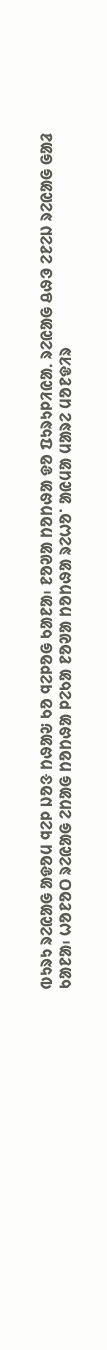ᱵᱩᱨᱩ ᱨᱮᱭᱟᱜ ᱟᱫᱚᱢ ᱧᱮᱞ ᱡᱚᱝ ᱴᱷᱟᱶ ᱠᱚ ᱧᱮᱞᱚᱜ ᱠᱟᱱᱟ᱾ ᱱᱚᱣᱟ ᱴᱚᱴᱷᱟ ᱫᱚ ᱯᱩᱨᱩᱞᱤᱭᱟᱹ ᱨᱮᱭᱟᱜ ᱪᱷᱳ ᱮᱱᱮᱡ ᱨᱮᱭᱟᱜ ᱜᱟᱲ ᱠᱟᱱᱟ᱾ ᱦᱚᱱᱚᱛ ᱨᱮᱭᱟᱜ ᱮᱴᱟᱜ ᱴᱚᱴᱷᱟ ᱞᱮᱠᱟ ᱱᱚᱣᱟ ᱴᱚᱴᱷᱟ ᱨᱮᱦᱚᱸ ᱟᱭᱢᱟ ᱢᱟᱨᱮ ᱢᱚᱱᱫᱤᱨ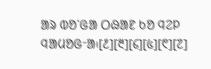ᱟᱨ ᱵᱚᱸᱜᱟ ᱛᱷᱟᱱ ᱠᱚ ᱧᱮᱞ ᱧᱟᱢᱚᱜᱼᱟ᱾[᱒][᱓][᱔][᱕][᱖][᱗]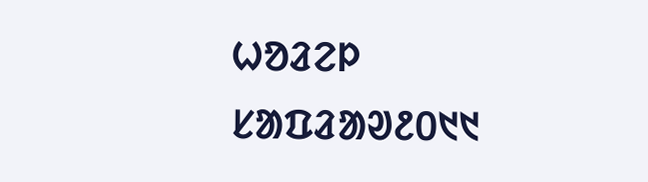ᱦᱚᱲᱮᱞ
ᱥᱟᱯᱲᱟᱣ᱒᱐᱑᱑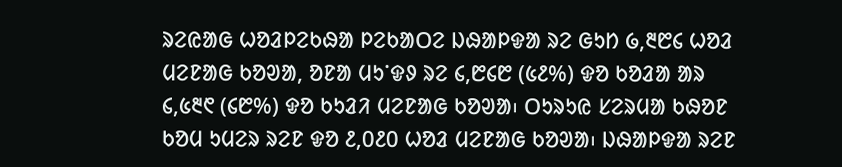ᱨᱮᱭᱟᱜ ᱦᱚᱲᱞᱮᱠᱷᱟ ᱞᱮᱠᱟᱛᱮ ᱡᱷᱟᱞᱫᱟ ᱨᱮ ᱜᱩᱴ ᱙,᱓᱘᱔ ᱦᱚᱲ ᱢᱮᱱᱟᱜ ᱠᱚᱣᱟ, ᱚᱱᱟ ᱢᱩᱸᱫᱽ ᱨᱮ ᱔,᱘᱔᱘ (᱕᱒%) ᱫᱚ ᱠᱚᱲᱟ ᱟᱨ ᱔,᱕᱓᱖ (᱔᱘%) ᱫᱚ ᱠᱩᱲᱤ ᱢᱮᱱᱟᱜ ᱠᱚᱣᱟ᱾ ᱛᱩᱨᱩᱭ ᱥᱮᱨᱢᱟ ᱠᱷᱚᱱ ᱠᱚᱢ ᱩᱢᱮᱨ ᱨᱮᱱ ᱫᱚ ᱒,᱐᱒᱐ ᱦᱚᱲ ᱢᱮᱱᱟᱜ ᱠᱚᱣᱟ᱾ ᱡᱷᱟᱞᱫᱟ ᱨᱮᱱ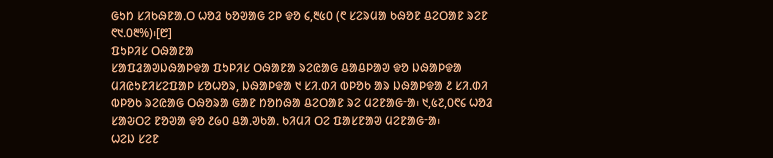ᱜᱩᱴ ᱥᱤᱠᱷᱱᱟᱹᱛ ᱦᱚᱲ ᱠᱚᱣᱟᱜ ᱮᱞ ᱫᱚ ᱔,᱓᱕᱐ (᱖ ᱥᱮᱨᱢᱟ ᱠᱷᱚᱱ ᱪᱮᱛᱟᱱ ᱨᱮᱱ ᱖᱑.᱐᱓%)᱾[᱘]
ᱯᱩᱞᱤᱥ ᱛᱷᱟᱱᱟ
ᱥᱟᱯᱲᱟᱣᱡᱷᱟᱞᱫᱟ ᱯᱩᱞᱤᱥ ᱛᱷᱟᱱᱟ ᱨᱮᱭᱟᱜ ᱪᱟᱪᱞᱟᱣ ᱫᱚ ᱡᱷᱟᱞᱫᱟ ᱢᱤᱭᱩᱱᱤᱥᱮᱯᱟᱞ ᱥᱚᱦᱚᱨ, ᱡᱷᱟᱞᱫᱟ ᱑ ᱥᱤ.ᱰᱤ ᱵᱞᱚᱠ ᱟᱨ ᱡᱷᱟᱞᱫᱟ ᱒ ᱥᱤ.ᱰᱤ ᱵᱞᱚᱠ ᱨᱮᱭᱟᱜ ᱛᱷᱚᱨᱟ ᱜᱟᱱ ᱴᱚᱴᱷᱟ ᱪᱮᱛᱟᱱ ᱨᱮ ᱢᱮᱱᱟᱜᱼᱟ᱾ ᱑,᱕᱗,᱐᱖᱔ ᱦᱚᱲ ᱥᱟᱶᱛᱮ ᱱᱚᱣᱟ ᱫᱚ ᱒᱙᱐ ᱪᱟᱹᱣᱠᱟᱹ ᱠᱤᱢᱤ ᱛᱮ ᱯᱟᱥᱱᱟᱣ ᱢᱮᱱᱟᱜᱼᱟ᱾
ᱦᱮᱡ ᱥᱮᱱ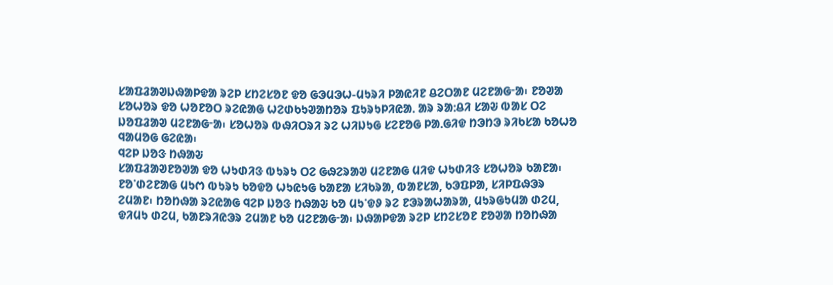ᱥᱟᱯᱲᱟᱣᱡᱷᱟᱞᱫᱟ ᱨᱮᱞ ᱥᱴᱮᱥᱚᱱ ᱫᱚ ᱜᱳᱢᱳᱦ-ᱢᱩᱨᱤ ᱞᱟᱭᱤᱱ ᱪᱮᱛᱟᱱ ᱢᱮᱱᱟᱜᱼᱟ᱾ ᱱᱚᱣᱟ ᱥᱚᱦᱚᱨ ᱫᱚ ᱦᱚᱱᱚᱛ ᱨᱮᱭᱟᱜ ᱦᱮᱰᱠᱩᱣᱟᱴᱚᱨ ᱯᱩᱨᱩᱞᱤᱭᱟᱹ ᱟᱨ ᱨᱟᱺᱪᱤ ᱥᱟᱶ ᱵᱟᱥ ᱛᱮ ᱡᱚᱯᱲᱟᱣ ᱢᱮᱱᱟᱜᱼᱟ᱾ ᱥᱚᱦᱚᱨ ᱵᱷᱤᱛᱨᱤ ᱨᱮ ᱦᱤᱡᱩᱜ ᱥᱮᱱᱚᱜ ᱞᱟᱹᱜᱤᱫ ᱴᱳᱴᱳ ᱨᱤᱠᱥᱟ ᱠᱚᱦᱚ ᱧᱟᱢᱚᱜ ᱜᱮᱭᱟ᱾
ᱧᱮᱞ ᱡᱚᱝ ᱴᱷᱟᱶ
ᱥᱟᱯᱲᱟᱣᱱᱚᱣᱟ ᱫᱚ ᱦᱩᱰᱤᱝ ᱵᱩᱨᱩ ᱛᱮ ᱜᱷᱮᱨᱟᱣ ᱢᱮᱱᱟᱜ ᱢᱤᱫ ᱦᱩᱰᱤᱝ ᱥᱚᱦᱚᱨ ᱠᱟᱱᱟ᱾ ᱱᱚᱸᱰᱮᱱᱟᱜ ᱢᱩᱬ ᱵᱩᱨᱩ ᱠᱚᱫᱚ ᱦᱩᱭᱩᱜ ᱠᱟᱱᱟ ᱥᱤᱠᱨᱟ, ᱵᱟᱱᱥᱟ, ᱠᱳᱯᱞᱟ, ᱥᱤᱞᱯᱷᱳᱨ ᱮᱢᱟᱱ᱾ ᱴᱚᱴᱷᱟ ᱨᱮᱭᱟᱜ ᱧᱮᱞ ᱡᱚᱝ ᱴᱷᱟᱶ ᱠᱚ ᱢᱩᱸᱫᱽ ᱨᱮ ᱱᱳᱨᱟᱦᱟᱨᱟ, ᱢᱩᱨᱜᱩᱢᱟ ᱰᱮᱢ, ᱫᱤᱢᱩ ᱰᱮᱢ, ᱠᱟᱱᱨᱤᱭᱳᱨ ᱮᱢᱟᱱ ᱠᱚ ᱢᱮᱱᱟᱜᱼᱟ᱾ ᱡᱷᱟᱞᱫᱟ ᱨᱮᱞ ᱥᱴᱮᱥᱚᱱ ᱱᱚᱣᱟ ᱴᱚᱴᱷᱟ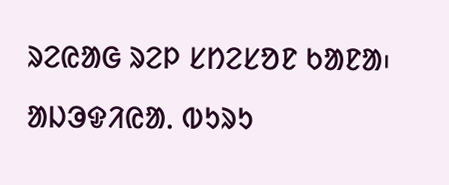ᱨᱮᱭᱟᱜ ᱨᱮᱞ ᱥᱴᱮᱥᱚᱱ ᱠᱟᱱᱟ᱾ ᱟᱡᱳᱫᱤᱭᱟᱹ ᱵᱩᱨᱩ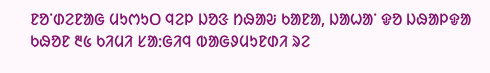ᱱᱚᱸᱰᱮᱱᱟᱜ ᱢᱩᱬᱩᱛ ᱧᱮᱞ ᱡᱚᱝ ᱴᱷᱟᱶ ᱠᱟᱱᱟ, ᱡᱟᱦᱟᱸ ᱫᱚ ᱡᱷᱟᱞᱫᱟ ᱠᱷᱚᱱ ᱓᱕ ᱠᱤᱢᱤ ᱥᱟᱺᱜᱤᱧ ᱵᱟᱜᱽᱢᱩᱱᱰᱤ ᱨᱮ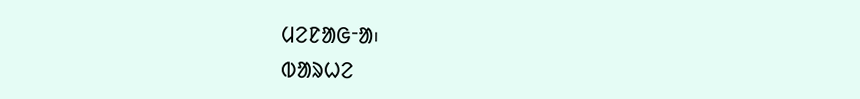ᱢᱮᱱᱟᱜᱼᱟ᱾
ᱵᱟᱨᱦᱮ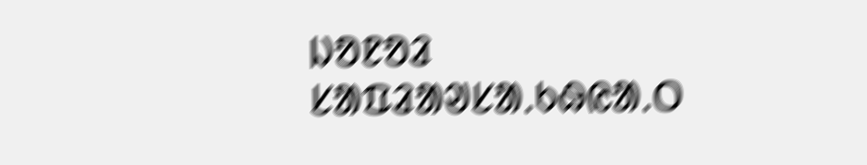ᱡᱚᱱᱚᱲ
ᱥᱟᱯᱲᱟᱣᱥᱟᱹᱠᱷᱭᱟᱹᱛ